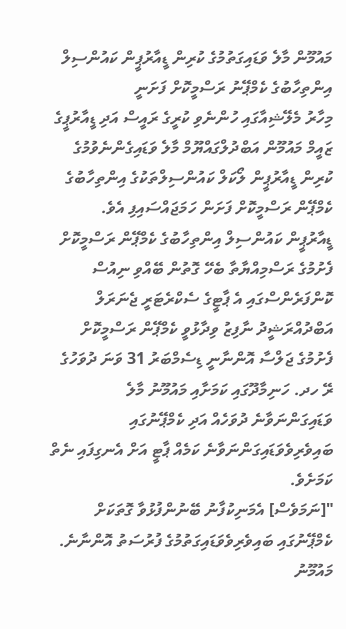މައުމޫން މާލެ ވަޑައިގަތުމުގެ ކުރިން ޑީއާރުޕީން ކައުންސިލް އިންތިހާބުގެ ކެމްޕޭނު ރަސްމީކޮށް ފަށަނީ
މިހާރު މެލޭޝިއާގައި ހުންނެވި ކުރީގެ ރައީސް އަދި ޑީއާރުޕީގެ ޒައީމް މައުމޫން އަބްދުލްގައްޔޫމް މާލެ ވަޑައިގެންނެވުމުގެ ކުރިން ޑީއާރުޕީން ލޯކަލް ކައުންސިލްތަކުގެ އިންތިހާބުގެ ކެމްޕޭން ރަސްމީކޮށް ފަށަން ހަމަޖައްސައިފި އެވެ.
ޑީއާރުޕީން ކައުންސިލް އިންތިހާބުގެ ކެމްޕޭން ރަސްމީކޮށް ފެށުމުގެ ރަސްމިއްޔާތާ ބެހޭ ގޮތުން ބޭއްވި ނިއުސް ކޮންފަރެންސްގައި އެ ޕާޓީގެ ސެކްރެޓަރީ ޖެނަރަލް އަބްދުއްރަޝީދު ނާފިޒު ވިދާޅުވީ ކެމްޕޭން ރަސްމީކޮށް ފެށުމުގެ ޖަލްސާ އޮންނާނީ ޑިސެމްބަރު 31 ވަނަ ދުވަހުގެ ރޭ ހދ. ހަނިމާދޫގައި ކަމަށާއި މައުމޫނު މާލެ ވަޑައިގަންނަވާނެ ދުވަހެއް އަދި ކެމްޕޭނުގައި ބައިވެރިވެވަޑައިގަންނަވާނެ ކަމެއް ޕާޓީ އަށް އެނގިފައި ނެތް ކަމަށެވެ.
"[ނަމަވެސް] އެމަނިކުފާނު ބޭނުންފުޅުވާ ގޮތަކަށް ކެމްޕޭނުގައި ބައިވެރިވެވަޑައިގަތުމުގެ ފުރުސަތު އޮންނާނެ. މައުމޫނު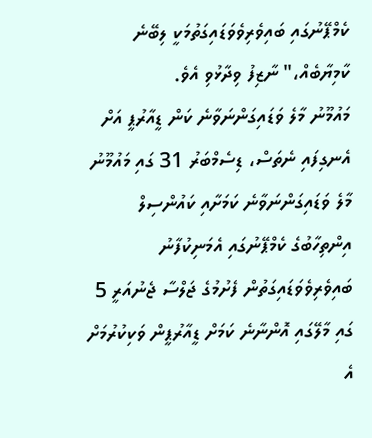ކެމްޕޭނުގައި ބައިވެރިވެވަޑައިގަތުމަކީ ލިބޭނެ ކާމިޔާބެއް،" ނާޒިފު ވިދާޅުވި އެވެ.
މައުމޫނު މާލެ ވަޑައިގަންނަވާނެ ކަން ޑީއާރުޕީ އަށް އެނގިފައި ނެތަސް، ޑިސެމްބަރު 31 ގައި މައުމޫނު މާލެ ވަޑައިގަންނަވާނެ ކަމަށާއި ކައުންސިލް އިންތިހާބުގެ ކެމްޕޭނުގައި އެމަނިކުފާނު ބައިވެރިވެވަޑައިގަތުން ފެށުމުގެ ޖަލްސާ ޖެނުއަރީ 5 ގައި މާލޭގައި އޮންނާނެ ކަމަށް ޑީއާރުޕީން ވަކިކުރުމަށް އެ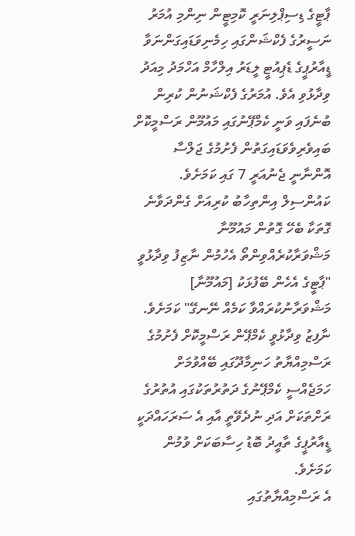ޕާޓީގެ ޑިސިޕްލިނަރީ ކޮމިޓީން ނިންމި އުމަރު ނަސީރުގެ ފެކްޝަންގައި ހިމެނިވަޑައިގަންނަވާ ޑީއާރުޕީގެ ޑެޕިއުޓީ ލީޑަރު އިލްހާމް އަހްމަދު މިއަދު ވިދާޅުވި އެވެ. އުމަރުގެ ފެކްޝަނުން ކުރިން ބުނެފައި ވަނީ ކެމްޕޭނުގައި މައުމޫން ރަސްމީކޮށް ބައިވެރިވެވަޑައިގަތުން ފެށުމުގެ ޖަލްސާ އޮންނާނީ ޖެނުއަރީ 7 ގައި ކަމަށެވެ.
ކައުންސިލް އިންތިހާބު ކުރިއަށް ގެންދަވާނެ ގޮތަކާ ބެހޭ ގޮތުން މައުމޫނާ މަޝްވަރާކުރެއްވިންތޯ އެހުމުން ނާޒިފު ވިދާޅުވީ "ޕާޓީގެ އެހެން ބޭފުޅަކު [މައުމޫނާ] މަޝްވަރާނުކުރައްވާ ކަމެއް ނޭނގޭ" ކަމަށެވެ.
ނާފިޒު ވިދާޅުވީ ކެމްޕޭން ރަސްމީކޮށް ފެށުމުގެ ރަސްމިއްޔާތު ހަނިމާދޫގައި ބޭއްވުމަށް ހަމަޖެއްސީ ކެމްޕޭނުގެ ދަތުރުތަކުގައި އުތުރުގެ ރަށްތަކަށް އަދި ނުދެވޭތީ އާއި އެ ސަރަހައްދަކީ ޑީއާރުޕީގެ ތާއީދު ބޮޑު ހިސާބަކަށް ވުމުން ކަމަށެވެ.
އެ ރަސްމިއްޔާތުގައި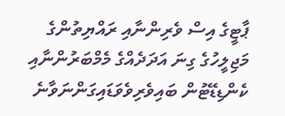ޕާޓީގެ އިސް ވެރިންނާއި ރައްޔިތުންގެ މަޖިލީހުގެ ގިނަ އަދަދެއްގެ މެމްބަރުންނާއި ކެންޑިޑޭޓުން ބައިވެރިވެވަޑައިގަންނަވާނެ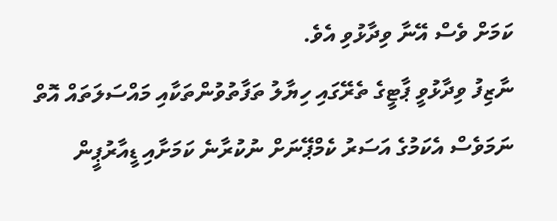ކަމަށް ވެސް އޭނާ ވިދާޅުވި އެވެ.
ނާޒިފު ވިދާޅުވީ ޕާޓީގެ ތެރޭގައި ހިޔާލު ތަފާތުވުންތަކާއި މައްސަލަތައް އޮތް ނަމަވެސް އެކަމުގެ އަސަރު ކެމްޕޭނަށް ނުކުރާނެ ކަމަށާއި ޑީއާރުޕީން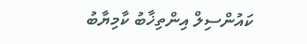ކައުންސިލް އިންތިޚާބު ކާމިޔާބު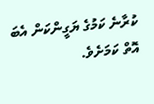ކުރާނެ ކަމުގެ ޔަގީންކަން އެބަ އޮތް ކަމަށެވެ.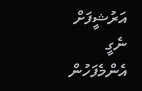އަރުޝީފަށް ނެގީ
އެންމެފަހުން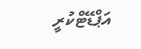އަޕްޑޭޓްކުރީ